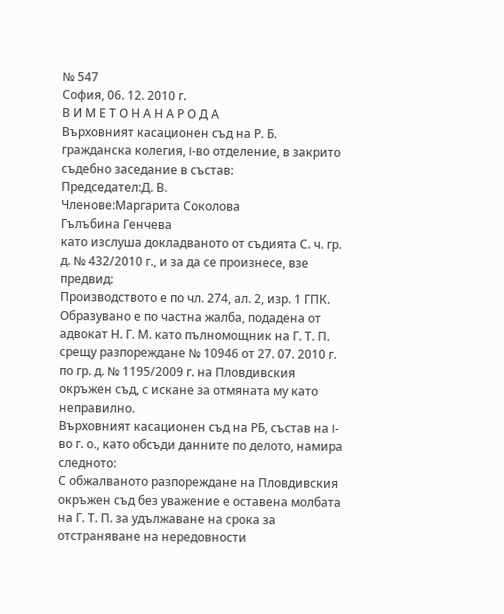№ 547
София, 06. 12. 2010 г.
В И М Е Т О Н А Н А Р О Д А
Върховният касационен съд на Р. Б. гражданска колегия, I-во отделение, в закрито съдебно заседание в състав:
Председател:Д. В.
Членове:Маргарита Соколова
Гълъбина Генчева
като изслуша докладваното от съдията С. ч. гр. д. № 432/2010 г., и за да се произнесе, взе предвид:
Производството е по чл. 274, ал. 2, изр. 1 ГПК.
Образувано е по частна жалба, подадена от адвокат Н. Г. М. като пълномощник на Г. Т. П. срещу разпореждане № 10946 от 27. 07. 2010 г. по гр. д. № 1195/2009 г. на Пловдивския окръжен съд, с искане за отмяната му като неправилно.
Върховният касационен съд на РБ, състав на I-во г. о., като обсъди данните по делото, намира следното:
С обжалваното разпореждане на Пловдивския окръжен съд без уважение е оставена молбата на Г. Т. П. за удължаване на срока за отстраняване на нередовности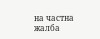на частна жалба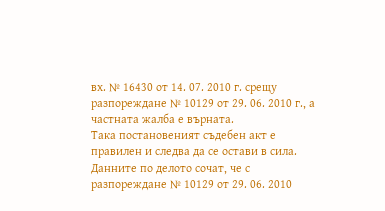вх. № 16430 от 14. 07. 2010 г. срещу разпореждане № 10129 от 29. 06. 2010 г., а частната жалба е върната.
Така постановеният съдебен акт е правилен и следва да се остави в сила.
Данните по делото сочат, че с разпореждане № 10129 от 29. 06. 2010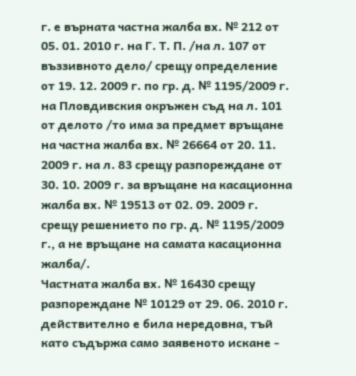г. е върната частна жалба вх. № 212 от 05. 01. 2010 г. на Г. Т. П. /на л. 107 от въззивното дело/ срещу определение от 19. 12. 2009 г. по гр. д. № 1195/2009 г. на Пловдивския окръжен съд на л. 101 от делото /то има за предмет връщане на частна жалба вх. № 26664 от 20. 11. 2009 г. на л. 83 срещу разпореждане от 30. 10. 2009 г. за връщане на касационна жалба вх. № 19513 от 02. 09. 2009 г. срещу решението по гр. д. № 1195/2009 г., а не връщане на самата касационна жалба/.
Частната жалба вх. № 16430 срещу разпореждане № 10129 от 29. 06. 2010 г. действително е била нередовна, тъй като съдържа само заявеното искане -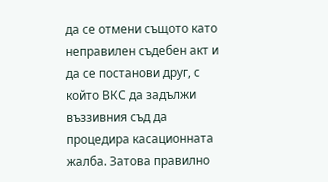да се отмени същото като неправилен съдебен акт и да се постанови друг, с който ВКС да задължи въззивния съд да процедира касационната жалба. Затова правилно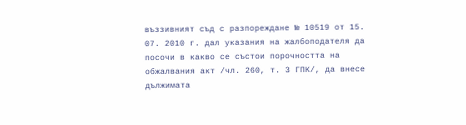въззивният съд с разпореждане № 10519 от 15. 07. 2010 г. дал указания на жалбоподателя да посочи в какво се състои порочността на обжалвания акт /чл. 260, т. 3 ГПК/, да внесе дължимата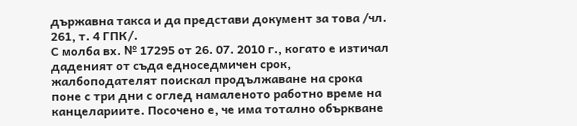държавна такса и да представи документ за това /чл. 261, т. 4 ГПК/.
С молба вх. № 17295 от 26. 07. 2010 г., когато е изтичал даденият от съда едноседмичен срок, жалбоподателят поискал продължаване на срока поне с три дни с оглед намаленото работно време на канцелариите. Посочено е, че има тотално объркване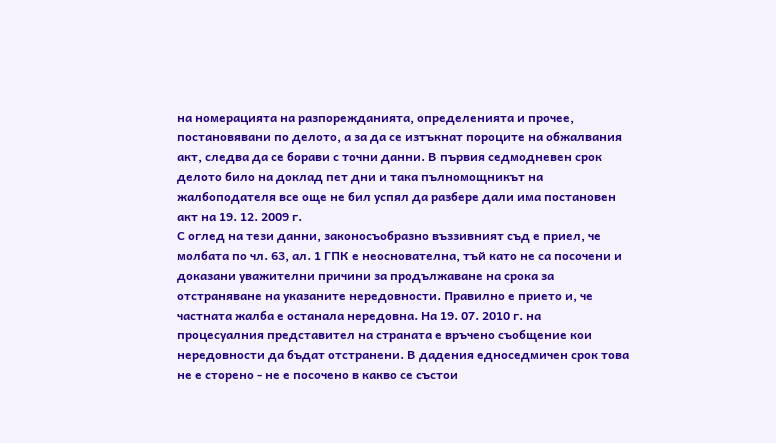на номерацията на разпорежданията, определенията и прочее, постановявани по делото, а за да се изтъкнат пороците на обжалвания акт, следва да се борави с точни данни. В първия седмодневен срок делото било на доклад пет дни и така пълномощникът на жалбоподателя все още не бил успял да разбере дали има постановен акт на 19. 12. 2009 г.
С оглед на тези данни, законосъобразно въззивният съд е приел, че молбата по чл. 63, ал. 1 ГПК е неоснователна, тъй като не са посочени и доказани уважителни причини за продължаване на срока за отстраняване на указаните нередовности. Правилно е прието и, че частната жалба е останала нередовна. На 19. 07. 2010 г. на процесуалния представител на страната е връчено съобщение кои нередовности да бъдат отстранени. В дадения едноседмичен срок това не е сторено - не е посочено в какво се състои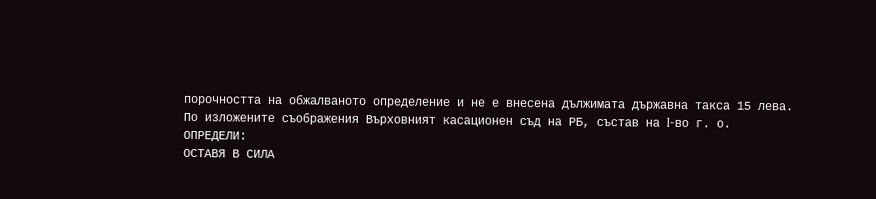порочността на обжалваното определение и не е внесена дължимата държавна такса 15 лева.
По изложените съображения Върховният касационен съд на РБ, състав на I-во г. о.
ОПРЕДЕЛИ:
ОСТАВЯ В СИЛА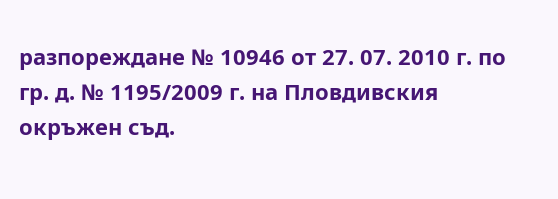разпореждане № 10946 от 27. 07. 2010 г. по гр. д. № 1195/2009 г. на Пловдивския окръжен съд.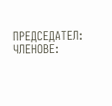ПРЕДСЕДАТЕЛ:
ЧЛЕНОВЕ: